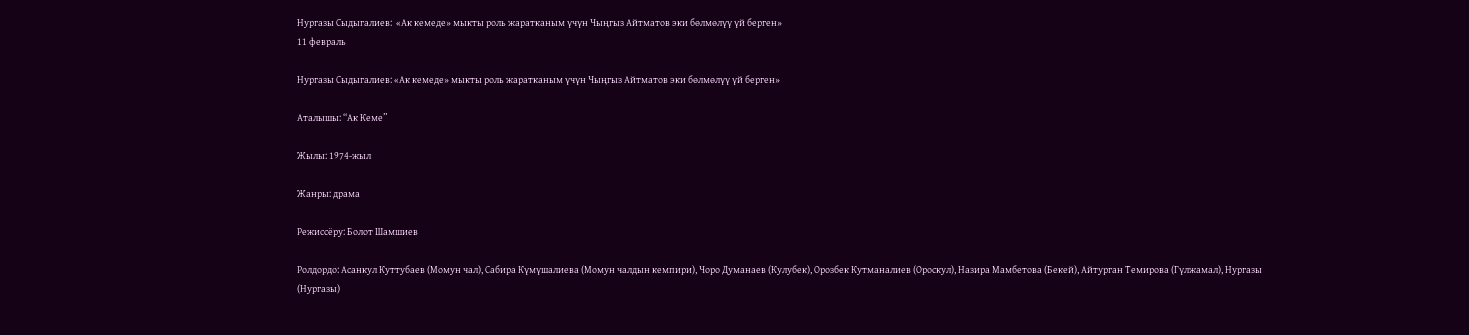Нургазы Сыдыгалиев:  «Ак кемеде» мыкты роль жаратканым үчүн Чыңгыз Айтматов эки бөлмөлүү үй берген»
11 февраль

Нургазы Сыдыгалиев: «Ак кемеде» мыкты роль жаратканым үчүн Чыңгыз Айтматов эки бөлмөлүү үй берген»

Аталышы: “Ак Кеме”

Жылы: 1974-жыл

Жанры: драма

Режиссёру: Болот Шамшиев

Ролдордо: Асанкул Куттубаев (Момун чал), Сабира Күмүшалиева (Момун чалдын кемпири), Чоро Думанаев (Кулубек), Орозбек Кутманалиев (Ороскул), Назира Мамбетова (Бекей), Айтурган Темирова (Гүлжамал), Нургазы (Нургазы)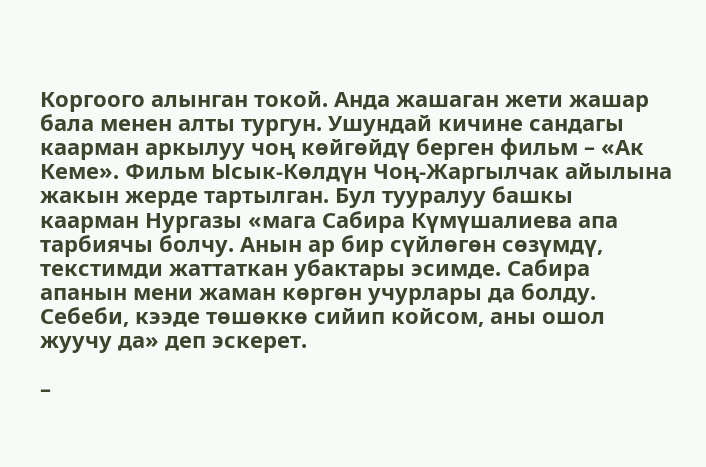Коргоого алынган токой. Анда жашаган жети жашар бала менен алты тургун. Ушундай кичине сандагы каарман аркылуу чоң көйгөйдү берген фильм – «Ак Кеме». Фильм Ысык-Көлдүн Чоң-Жаргылчак айылына жакын жерде тартылган. Бул тууралуу башкы каарман Нургазы «мага Сабира Күмүшалиева апа тарбиячы болчу. Анын ар бир сүйлөгөн сөзүмдү, текстимди жаттаткан убактары эсимде. Сабира апанын мени жаман көргөн учурлары да болду. Себеби, кээде төшөккө сийип койсом, аны ошол жуучу да» деп эскерет.

–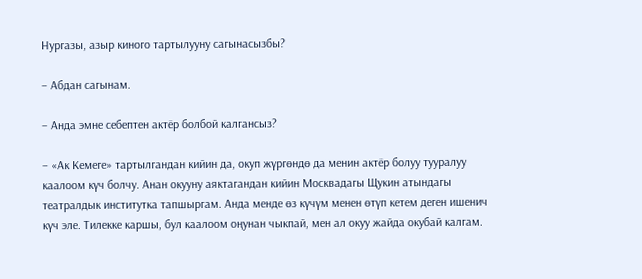Нургазы, азыр киного тартылууну сагынасызбы?

– Абдан сагынам.

– Анда эмне себептен актёр болбой калгансыз?

– «Ак Кемеге» тартылгандан кийин да, окуп жүргөндө да менин актёр болуу тууралуу каалоом күч болчу. Анан окууну аяктагандан кийин Москвадагы Щукин атындагы театралдык институтка тапшыргам. Анда менде өз күчүм менен өтүп кетем деген ишенич күч эле. Тилекке каршы, бул каалоом оңунан чыкпай, мен ал окуу жайда окубай калгам.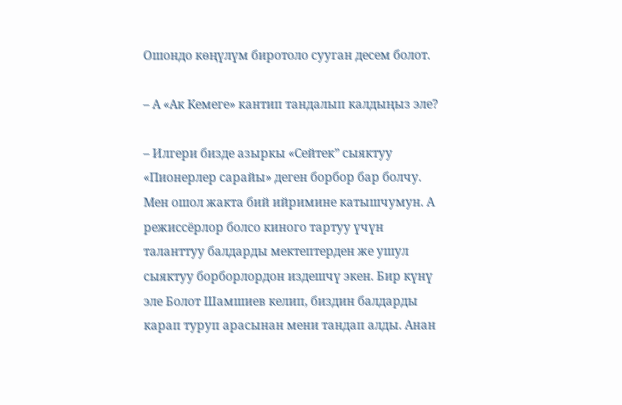Ошондо көңүлүм биротоло сууган десем болот.

– А «Ак Кемеге» кантип тандалып калдыңыз эле?

– Илгери бизде азыркы «Сейтек” сыяктуу «Пионерлер сарайы» деген борбор бар болчу. Мен ошол жакта бий ийримине катышчумун. А режиссёрлор болсо киного тартуу үчүн таланттуу балдарды мектептерден же ушул сыяктуу борборлордон издешчү экен. Бир күнү эле Болот Шамшиев келип, биздин балдарды карап туруп арасынан мени тандап алды. Анан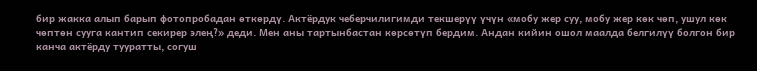бир жакка алып барып фотопробадан өткөрдү. Актёрдук чеберчилигимди текшерүү үчүн «мобу жер суу, мобу жер көк чөп, ушул көк чөптөн сууга кантип секирер элең?» деди. Мен аны тартынбастан көрсөтүп бердим. Андан кийин ошол маалда белгилүү болгон бир канча актёрду тууратты, согуш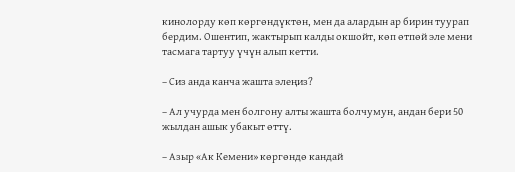кинолорду көп көргөндүктөн, мен да алардын ар бирин туурап бердим. Ошентип, жактырып калды окшойт, көп өтпөй эле мени тасмага тартуу үчүн алып кетти.

– Сиз анда канча жашта элеңиз?

– Ал учурда мен болгону алты жашта болчумун, андан бери 50 жылдан ашык убакыт өттү.

– Азыр «Ак Кемени» көргөндө кандай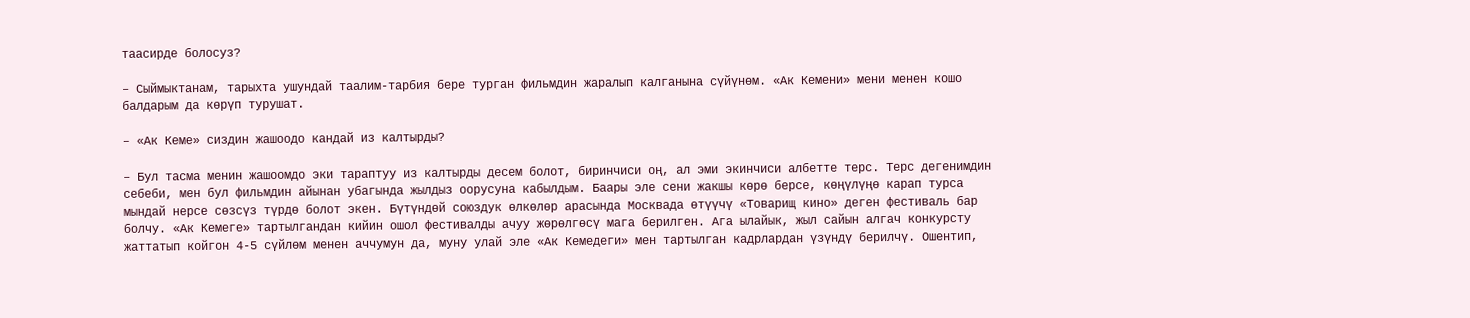таасирде болосуз?

– Сыймыктанам, тарыхта ушундай таалим-тарбия бере турган фильмдин жаралып калганына сүйүнөм. «Ак Кемени» мени менен кошо балдарым да көрүп турушат.

– «Ак Кеме» сиздин жашоодо кандай из калтырды?

– Бул тасма менин жашоомдо эки тараптуу из калтырды десем болот, биринчиси оң, ал эми экинчиси албетте терс. Терс дегенимдин себеби, мен бул фильмдин айынан убагында жылдыз оорусуна кабылдым. Баары эле сени жакшы көрө берсе, көңүлүңө карап турса мындай нерсе сөзсүз түрдө болот экен. Бүтүндөй союздук өлкөлөр арасында Москвада өтүүчү «Товарищ кино» деген фестиваль бар болчу. «Ак Кемеге» тартылгандан кийин ошол фестивалды ачуу жөрөлгөсү мага берилген. Ага ылайык, жыл сайын алгач конкурсту жаттатып койгон 4-5 сүйлөм менен аччумун да, муну улай эле «Ак Кемедеги» мен тартылган кадрлардан үзүндү берилчү. Ошентип,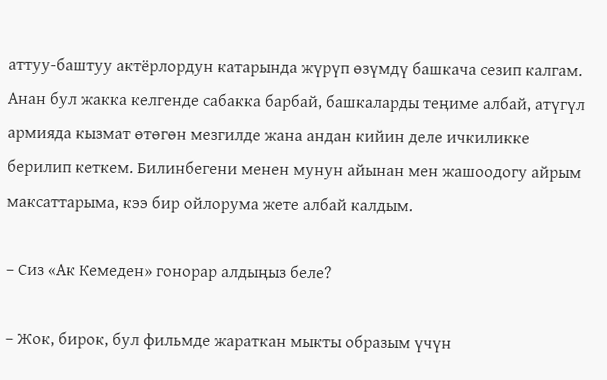аттуу-баштуу актёрлордун катарында жүрүп өзүмдү башкача сезип калгам. Анан бул жакка келгенде сабакка барбай, башкаларды теңиме албай, атүгүл армияда кызмат өтөгөн мезгилде жана андан кийин деле ичкиликке берилип кеткем. Билинбегени менен мунун айынан мен жашоодогу айрым максаттарыма, кээ бир ойлорума жете албай калдым.

– Сиз «Ак Кемеден» гонорар алдыңыз беле?

– Жок, бирок, бул фильмде жараткан мыкты образым үчүн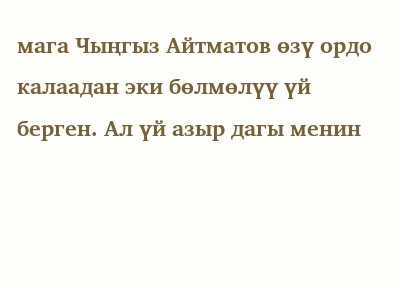мага Чыңгыз Айтматов өзү ордо калаадан эки бөлмөлүү үй берген. Ал үй азыр дагы менин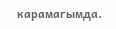карамагымда.